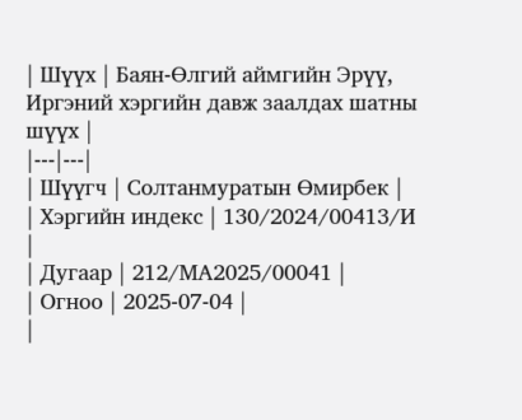| Шүүх | Баян-Өлгий аймгийн Эрүү, Иргэний хэргийн давж заалдах шатны шүүх |
|---|---|
| Шүүгч | Солтанмуратын Өмирбек |
| Хэргийн индекс | 130/2024/00413/И |
| Дугаар | 212/МА2025/00041 |
| Огноо | 2025-07-04 |
|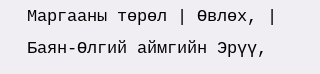Маргааны төрөл | Өвлөх, |
Баян-Өлгий аймгийн Эрүү,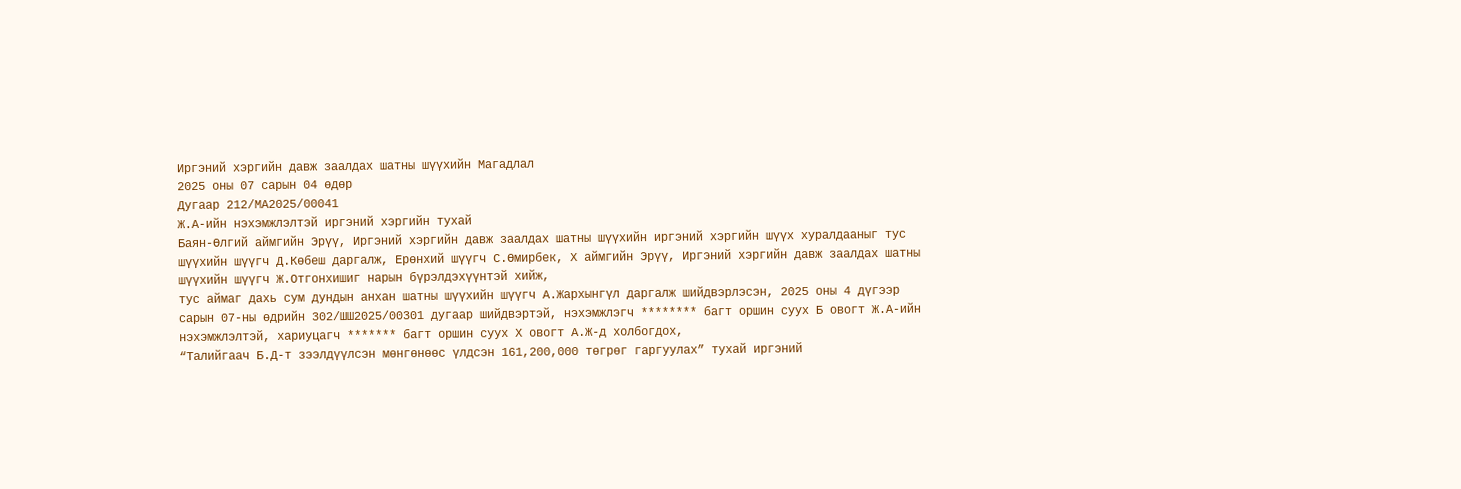Иргэний хэргийн давж заалдах шатны шүүхийн Магадлал
2025 оны 07 сарын 04 өдөр
Дугаар 212/МА2025/00041
Ж.А-ийн нэхэмжлэлтэй иргэний хэргийн тухай
Баян-Өлгий аймгийн Эрүү, Иргэний хэргийн давж заалдах шатны шүүхийн иргэний хэргийн шүүх хуралдааныг тус шүүхийн шүүгч Д.Көбеш даргалж, Ерөнхий шүүгч С.Өмирбек, Х аймгийн Эрүү, Иргэний хэргийн давж заалдах шатны шүүхийн шүүгч Ж.Отгонхишиг нарын бүрэлдэхүүнтэй хийж,
тус аймаг дахь сум дундын анхан шатны шүүхийн шүүгч А.Жархынгүл даргалж шийдвэрлэсэн, 2025 оны 4 дүгээр сарын 07-ны өдрийн 302/ШШ2025/00301 дугаар шийдвэртэй, нэхэмжлэгч ******** багт оршин суух Б овогт Ж.А-ийн нэхэмжлэлтэй, хариуцагч ******* багт оршин суух Х овогт А.Ж-д холбогдох,
“Талийгаач Б.Д-т зээлдүүлсэн мөнгөнөөс үлдсэн 161,200,000 төгрөг гаргуулах” тухай иргэний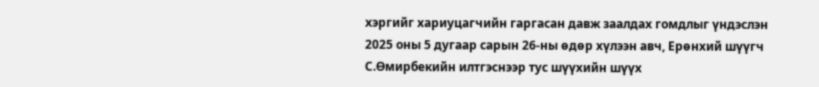хэргийг хариуцагчийн гаргасан давж заалдах гомдлыг үндэслэн 2025 оны 5 дугаар сарын 26-ны өдөр хүлээн авч, Ерөнхий шүүгч С.Өмирбекийн илтгэснээр тус шүүхийн шүүх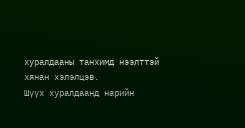хуралдааны танхимд нээлттэй хянан хэлэлцэв.
Шүүх хуралдаанд нарийн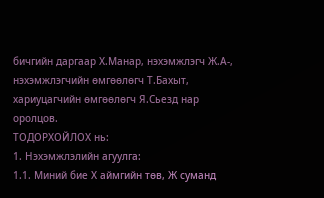бичгийн даргаар Х.Манар, нэхэмжлэгч Ж.А-, нэхэмжлэгчийн өмгөөлөгч Т.Бахыт, хариуцагчийн өмгөөлөгч Я.Сьезд нар оролцов.
ТОДОРХОЙЛОХ нь:
1. Нэхэмжлэлийн агуулга:
1.1. Миний бие Х аймгийн төв, Ж суманд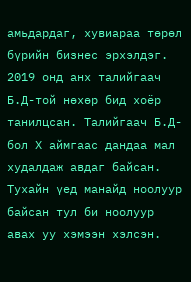амьдардаг, хувиараа төрөл бүрийн бизнес эрхэлдэг. 2019 онд анх талийгаач Б.Д-той нөхөр бид хоёр танилцсан. Талийгаач Б.Д- бол Х аймгаас дандаа мал худалдаж авдаг байсан. Тухайн үед манайд ноолуур байсан тул би ноолуур авах уу хэмээн хэлсэн.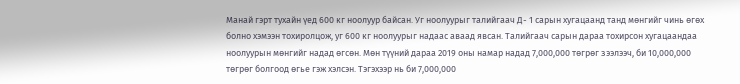Манай гэрт тухайн үед 600 кг ноолуур байсан. Уг ноолуурыг талийгаач Д- 1 сарын хугацаанд танд мөнгийг чинь өгөх болно хэмээн тохиролцож, уг 600 кг ноолуурыг надаас аваад явсан. Талийгаач сарын дараа тохирсон хугацаандаа ноолуурын мөнгийг надад өгсөн. Мөн түүний дараа 2019 оны намар надад 7,000,000 төгрөг зээлээч, би 10,000,000 төгрөг болгоод өгье гэж хэлсэн. Тэгэхээр нь би 7,000,000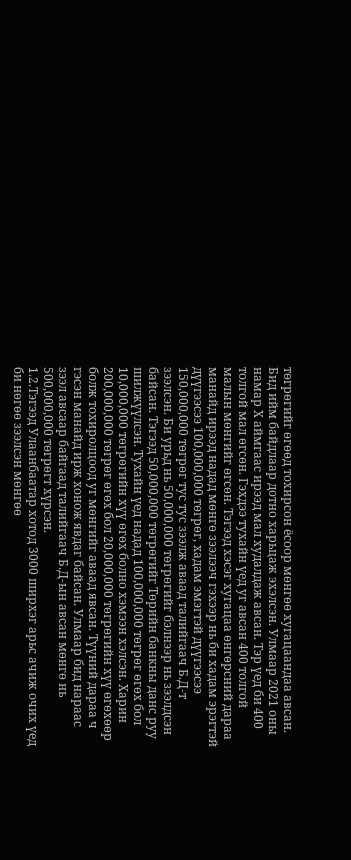төгрөгийг өгөөд тохирсон ёсоор мөнгөө хугацаандаа авсан. Бид ийм байдлаар дотно харьцаж эхэлсэн. Улмаар 2021 оны намар Х аймгаас ирээд мал худалдаж авсан. Тэр үед би 400 толгой мал өгсөн. Гэхдээ тухайн үед уг авсан 400 толгой малын мөнгийг өгсөн. Тэгээд хэсэг хугацаа өнгөрсний дараа манайд ирээд надад мөнгө зээлээч гэхээр нь би хадам эрэгтэй дүүгээсээ 100,000,000 төгрөг, хадам эмэгтэй дүүгээсээ 150,000,000 төгрөг тус тус зээлж аваад талийгаач Б.Д-т зээлсэн. Би урьд нь 50,000,000 төгрөгийг бэлнээр нь зээлдсэн байсан. Тэгээд 50,000,000 төгрөгийг Төрийн банкны данс руу шилжүүлсэн. Тухайн үед надад 100,000,000 төгрөг өгөх бол 10,000,000 төгрөгийн хүү өгөх болно хэмээн хэлсэн. Харин 200,000,000 төгрөг өгөх бол 20,000,000 төгрөгийн хүү өгөхөөр болж тохиролцоод уг мөнгийг аваад явсан. Түүний дараа ч гэсэн манайд ирж хонож явдаг байсан. Улмаар бид нараас зээл авсаар байгаад талийгаач Б.Д-ын авсан мөнгө нь 500,000,000 төгрөгт хүрсэн.
1.2.Тэгээд Улаанбаатар хотод 3000 ширхэг арьс ачиж очих үед би нөгөө зээлсэн мөнгөө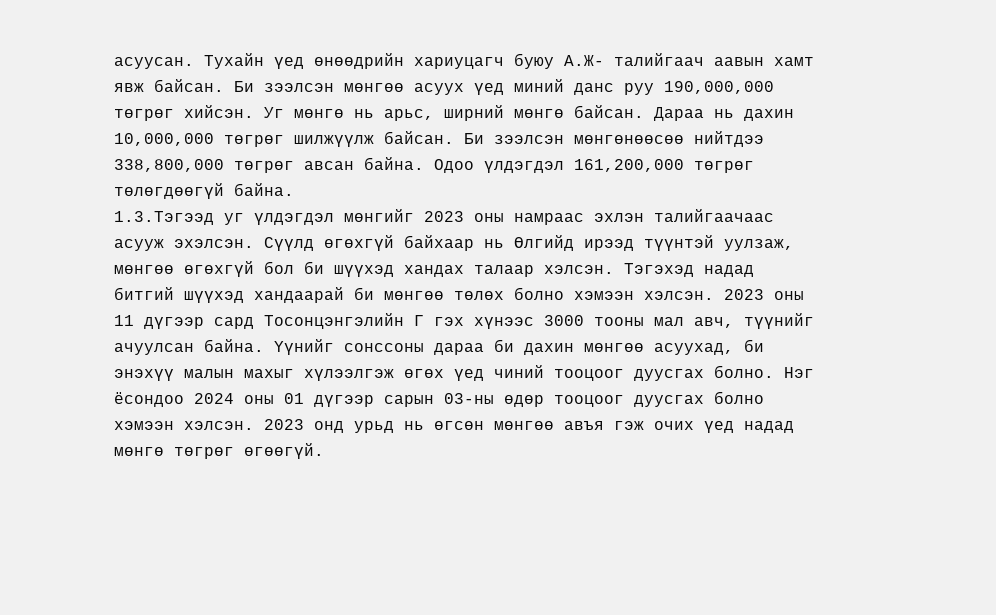асуусан. Тухайн үед өнөөдрийн хариуцагч буюу А.Ж- талийгаач аавын хамт явж байсан. Би зээлсэн мөнгөө асуух үед миний данс руу 190,000,000 төгрөг хийсэн. Уг мөнгө нь арьс, ширний мөнгө байсан. Дараа нь дахин 10,000,000 төгрөг шилжүүлж байсан. Би зээлсэн мөнгөнөөсөө нийтдээ 338,800,000 төгрөг авсан байна. Одоо үлдэгдэл 161,200,000 төгрөг төлөгдөөгүй байна.
1.3.Тэгээд уг үлдэгдэл мөнгийг 2023 оны намраас эхлэн талийгаачаас асууж эхэлсэн. Сүүлд өгөхгүй байхаар нь Өлгийд ирээд түүнтэй уулзаж, мөнгөө өгөхгүй бол би шүүхэд хандах талаар хэлсэн. Тэгэхэд надад битгий шүүхэд хандаарай би мөнгөө төлөх болно хэмээн хэлсэн. 2023 оны 11 дүгээр сард Тосонцэнгэлийн Г гэх хүнээс 3000 тооны мал авч, түүнийг ачуулсан байна. Үүнийг сонссоны дараа би дахин мөнгөө асуухад, би энэхүү малын махыг хүлээлгэж өгөх үед чиний тооцоог дуусгах болно. Нэг ёсондоо 2024 оны 01 дүгээр сарын 03-ны өдөр тооцоог дуусгах болно хэмээн хэлсэн. 2023 онд урьд нь өгсөн мөнгөө авъя гэж очих үед надад мөнгө төгрөг өгөөгүй.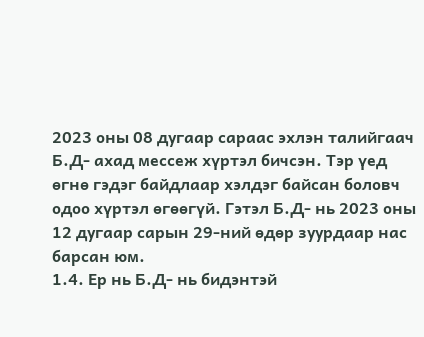2023 оны 08 дугаар сараас эхлэн талийгаач Б.Д- ахад мессеж хүртэл бичсэн. Тэр үед өгнө гэдэг байдлаар хэлдэг байсан боловч одоо хүртэл өгөөгүй. Гэтэл Б.Д- нь 2023 оны 12 дугаар сарын 29-ний өдөр зуурдаар нас барсан юм.
1.4. Ер нь Б.Д- нь бидэнтэй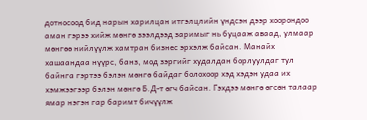дотносоод бид нарын харилцан итгэлцлийн үндсэн дээр хоорондоо аман гэрээ хийж мөнгө зээлдээд заримыг нь буцааж аваад, улмаар мөнгөө нийлүүлж хамтран бизнес эрхэлж байсан. Манайх хашаандаа нүүрс, банз, мод зэргийг худалдан борлуулдаг тул байнга гэртээ бэлэн мөнгө байдаг болохоор хэд хэдэн удаа их хэмжээгээр бэлэн мөнгө Б.Д-т өгч байсан. Гэхдээ мөнгө өгсөн талаар ямар нэгэн гар баримт бичүүлж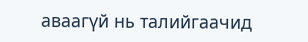аваагүй нь талийгаачид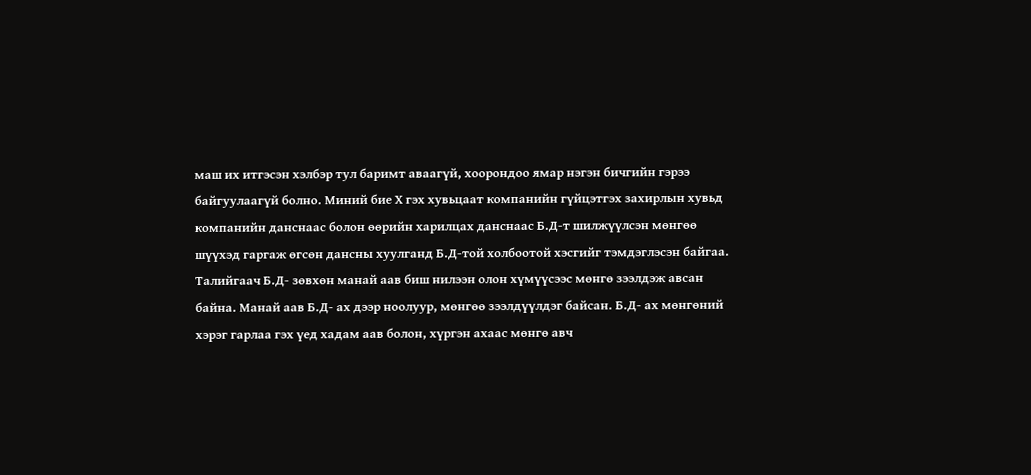маш их итгэсэн хэлбэр тул баримт аваагүй, хоорондоо ямар нэгэн бичгийн гэрээ байгуулаагүй болно. Миний бие Х гэх хувьцаат компанийн гүйцэтгэх захирлын хувьд компанийн данснаас болон өөрийн харилцах данснаас Б.Д-т шилжүүлсэн мөнгөө шүүхэд гаргаж өгсөн дансны хуулганд Б.Д-той холбоотой хэсгийг тэмдэглэсэн байгаа. Талийгаач Б.Д- зөвхөн манай аав биш нилээн олон хүмүүсээс мөнгө зээлдэж авсан байна. Манай аав Б.Д- ах дээр ноолуур, мөнгөө зээлдүүлдэг байсан. Б.Д- ах мөнгөний хэрэг гарлаа гэх үед хадам аав болон, хүргэн ахаас мөнгө авч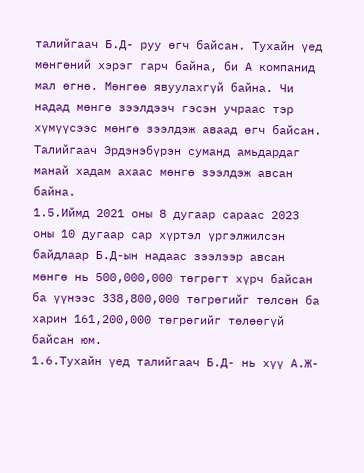талийгаач Б.Д- руу өгч байсан. Тухайн үед мөнгөний хэрэг гарч байна, би А компанид мал өгнө. Мөнгөө явуулахгүй байна. Чи надад мөнгө зээлдээч гэсэн учраас тэр хүмүүсээс мөнгө зээлдэж аваад өгч байсан. Талийгаач Эрдэнэбүрэн суманд амьдардаг манай хадам ахаас мөнгө зээлдэж авсан байна.
1.5.Иймд 2021 оны 8 дугаар сараас 2023 оны 10 дугаар сар хүртэл үргэлжилсэн байдлаар Б.Д-ын надаас зээлээр авсан мөнгө нь 500,000,000 төгрөгт хүрч байсан ба үүнээс 338,800,000 төгрөгийг төлсөн ба харин 161,200,000 төгрөгийг төлөөгүй байсан юм.
1.6.Тухайн үед талийгаач Б.Д- нь хүү А.Ж-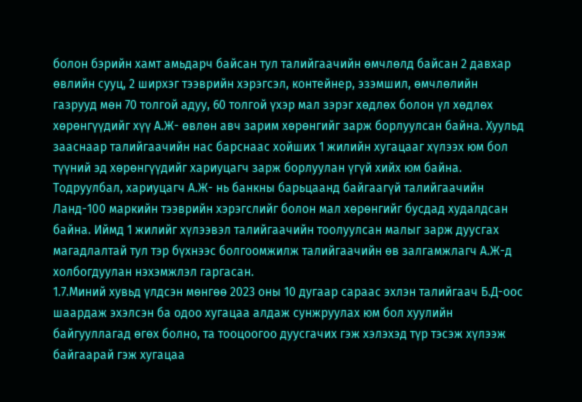болон бэрийн хамт амьдарч байсан тул талийгаачийн өмчлөлд байсан 2 давхар өвлийн сууц, 2 ширхэг тээврийн хэрэгсэл, контейнер, эзэмшил, өмчлөлийн газрууд мөн 70 толгой адуу, 60 толгой үхэр мал зэрэг хөдлөх болон үл хөдлөх хөрөнгүүдийг хүү А.Ж- өвлөн авч зарим хөрөнгийг зарж борлуулсан байна. Хуульд зааснаар талийгаачийн нас барснаас хойших 1 жилийн хугацааг хүлээх юм бол түүний эд хөрөнгүүдийг хариуцагч зарж борлуулан үгүй хийх юм байна. Тодруулбал, хариуцагч А.Ж- нь банкны барьцаанд байгаагүй талийгаачийн Ланд-100 маркийн тээврийн хэрэгслийг болон мал хөрөнгийг бусдад худалдсан байна. Иймд 1 жилийг хүлээвэл талийгаачийн тоолуулсан малыг зарж дуусгах магадлалтай тул тэр бүхнээс болгоомжилж талийгаачийн өв залгамжлагч А.Ж-д холбогдуулан нэхэмжлэл гаргасан.
1.7.Миний хувьд үлдсэн мөнгөө 2023 оны 10 дугаар сараас эхлэн талийгаач Б.Д-оос шаардаж эхэлсэн ба одоо хугацаа алдаж сунжруулах юм бол хуулийн байгууллагад өгөх болно, та тооцоогоо дуусгачих гэж хэлэхэд түр тэсэж хүлээж байгаарай гэж хугацаа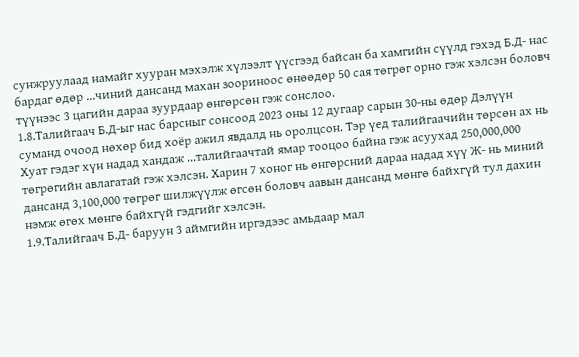сунжруулаад намайг хууран мэхэлж хүлээлт үүсгээд байсан ба хамгийн сүүлд гэхэд Б.Д- нас бардаг өдөр ...чиний дансанд махан зоориноос өнөөдөр 50 сая төгрөг орно гэж хэлсэн боловч түүнээс 3 цагийн дараа зуурдаар өнгөрсөн гэж сонслоо.
1.8.Талийгаач Б.Д-ыг нас барсныг сонсоод 2023 оны 12 дугаар сарын 30-ны өдөр Дэлүүн суманд очоод нөхөр бид хоёр ажил явдалд нь оролцсон. Тэр үед талийгаачийн төрсөн ах нь Хуат гэдэг хүн надад хандаж ...талийгаачтай ямар тооцоо байна гэж асуухад 250,000,000 төгрөгийн авлагатай гэж хэлсэн. Харин 7 хоног нь өнгөрсний дараа надад хүү Ж- нь миний дансанд 3,100,000 төгрөг шилжүүлж өгсөн боловч аавын дансанд мөнгө байхгүй тул дахин нэмж өгөх мөнгө байхгүй гэдгийг хэлсэн.
1.9.Талийгаач Б.Д- баруун 3 аймгийн иргэдээс амьдаар мал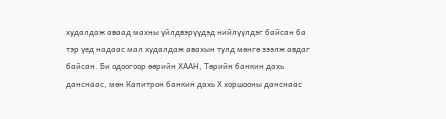худалдаж аваад махны үйлдвэрүүдэд нийлүүлдэг байсан ба тэр үед надаас мал худалдаж авахын тулд мөнгө зээлж авдаг байсан. Би одоогоор өөрийн ХААН, Төрийн банкин дахь данснаас, мөн Капитрон банкин дахь Х хоршооны данснаас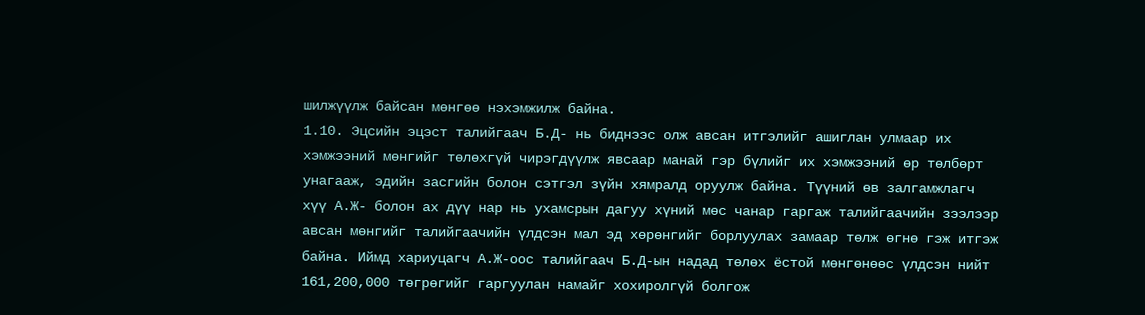шилжүүлж байсан мөнгөө нэхэмжилж байна.
1.10. Эцсийн эцэст талийгаач Б.Д- нь биднээс олж авсан итгэлийг ашиглан улмаар их хэмжээний мөнгийг төлөхгүй чирэгдүүлж явсаар манай гэр бүлийг их хэмжээний өр төлбөрт унагааж, эдийн засгийн болон сэтгэл зүйн хямралд оруулж байна. Түүний өв залгамжлагч хүү А.Ж- болон ах дүү нар нь ухамсрын дагуу хүний мөс чанар гаргаж талийгаачийн зээлээр авсан мөнгийг талийгаачийн үлдсэн мал эд хөрөнгийг борлуулах замаар төлж өгнө гэж итгэж байна. Иймд хариуцагч А.Ж-оос талийгаач Б.Д-ын надад төлөх ёстой мөнгөнөөс үлдсэн нийт 161,200,000 төгрөгийг гаргуулан намайг хохиролгүй болгож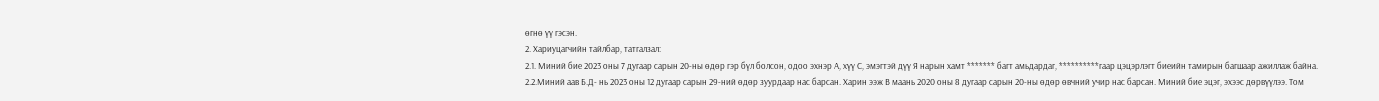өгнө үү гэсэн.
2. Хариуцагчийн тайлбар, татгалзал:
2.1. Миний бие 2023 оны 7 дугаар сарын 20-ны өдөр гэр бүл болсон, одоо эхнэр А, хүү С, эмэгтэй дүү Я нарын хамт ******* багт амьдардаг, **********гаар цэцэрлэгт биеийн тамирын багшаар ажиллаж байна.
2.2.Миний аав Б.Д- нь 2023 оны 12 дугаар сарын 29-ний өдөр зуурдаар нас барсан. Харин ээж В маань 2020 оны 8 дугаар сарын 20-ны өдөр өвчний учир нас барсан. Миний бие эцэг, эхээс дөрвүүлээ. Том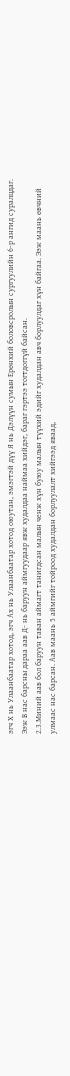эгч Х нь Улаанбаатар хотод, эгч Ах нь Улаанбаатар хотод оюутан, эмэгтэй дүү Я нь Дэлүүн сумын Ерөнхий боловсролын сургуулийн 6-р ангид суралцдаг. Ээж В нас барсны дараа аав Д- нь баруун аймгуудаар явж худалдаа наймаа хийдэг, бараг гэртээ тогтдоггүй байсан.
2.3.Миний аав бол баруун таван аймагт танигдсан малын ченж хүн буюу малын түүхий эдийг худалдан авч борлуулдаг хүн байгаа. Ээж маань өвчний улмаас нас барсан. Аав маань 5 аймгийг тойроод худалдан борлуулалт хийгээд яваад,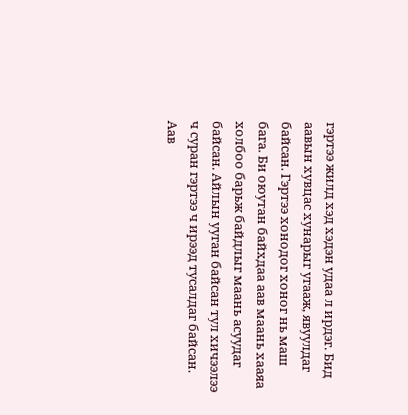гэртээ жилд хэд хэдэн удаа л ирдэг. Бид аавын хувцас хунарыг угааж, явуулдаг байсан. Гэртээ хонодог хоног нь маш бага. Би оюутан байхдаа аав маань хааяа холбоо барьж байдлыг маань асуудаг байсан. Айлын ууган байсан тул хичээлээ ч суран гэртээ ч ирээд тусалдаг байсан. Аав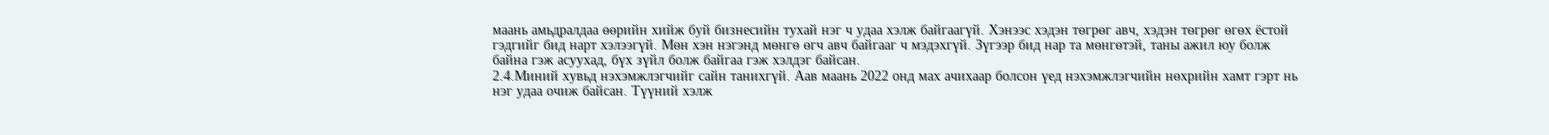маань амьдралдаа өөрийн хийж буй бизнесийн тухай нэг ч удаа хэлж байгаагүй. Хэнээс хэдэн төгрөг авч, хэдэн төгрөг өгөх ёстой гэдгийг бид нарт хэлээгүй. Мөн хэн нэгэнд мөнгө өгч авч байгааг ч мэдэхгүй. Зүгээр бид нар та мөнгөтэй, таны ажил юу болж байна гэж асуухад, бүх зүйл болж байгаа гэж хэлдэг байсан.
2.4.Миний хувьд нэхэмжлэгчийг сайн танихгүй. Аав маань 2022 онд мах ачихаар болсон үед нэхэмжлэгчийн нөхрийн хамт гэрт нь нэг удаа очиж байсан. Түүний хэлж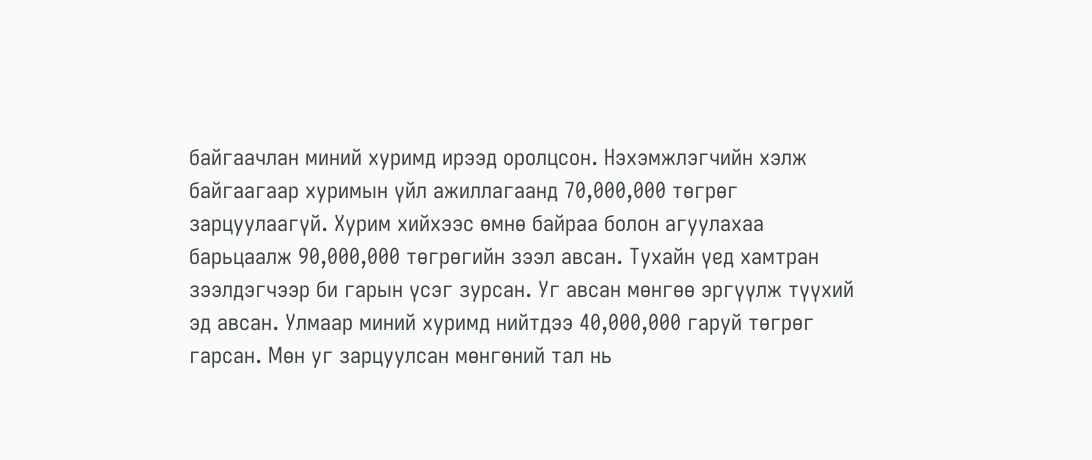байгаачлан миний хуримд ирээд оролцсон. Нэхэмжлэгчийн хэлж байгаагаар хуримын үйл ажиллагаанд 70,000,000 төгрөг зарцуулаагүй. Хурим хийхээс өмнө байраа болон агуулахаа барьцаалж 90,000,000 төгрөгийн зээл авсан. Тухайн үед хамтран зээлдэгчээр би гарын үсэг зурсан. Уг авсан мөнгөө эргүүлж түүхий эд авсан. Улмаар миний хуримд нийтдээ 40,000,000 гаруй төгрөг гарсан. Мөн уг зарцуулсан мөнгөний тал нь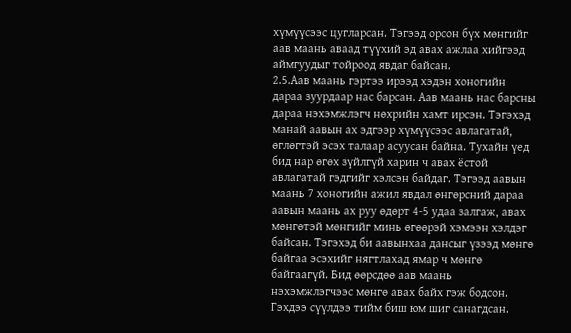хүмүүсээс цугларсан. Тэгээд орсон бүх мөнгийг аав маань аваад түүхий эд авах ажлаа хийгээд аймгуудыг тойроод явдаг байсан.
2.5.Аав маань гэртээ ирээд хэдэн хоногийн дараа зуурдаар нас барсан. Аав маань нас барсны дараа нэхэмжлэгч нөхрийн хамт ирсэн. Тэгэхэд манай аавын ах эдгээр хүмүүсээс авлагатай, өглөгтэй эсэх талаар асуусан байна. Тухайн үед бид нар өгөх зүйлгүй харин ч авах ёстой авлагатай гэдгийг хэлсэн байдаг. Тэгээд аавын маань 7 хоногийн ажил явдал өнгөрсний дараа аавын маань ах руу өдөрт 4-5 удаа залгаж, авах мөнгөтэй мөнгийг минь өгөөрэй хэмээн хэлдэг байсан. Тэгэхэд би аавынхаа дансыг үзээд мөнгө байгаа эсэхийг нягтлахад ямар ч мөнгө байгаагүй. Бид өөрсдөө аав маань нэхэмжлэгчээс мөнгө авах байх гэж бодсон. Гэхдээ сүүлдээ тийм биш юм шиг санагдсан.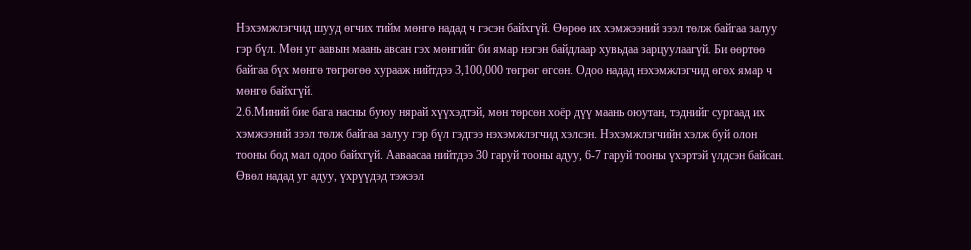Нэхэмжлэгчид шууд өгчих тийм мөнгө надад ч гэсэн байхгүй. Өөрөө их хэмжээний зээл төлж байгаа залуу гэр бүл. Мөн уг аавын маань авсан гэх мөнгийг би ямар нэгэн байдлаар хувьдаа зарцуулаагүй. Би өөртөө байгаа бүх мөнгө төгрөгөө хурааж нийтдээ 3,100,000 төгрөг өгсөн. Одоо надад нэхэмжлэгчид өгөх ямар ч мөнгө байхгүй.
2.6.Миний бие бага насны буюу нярай хүүхэдтэй, мөн төрсөн хоёр дүү маань оюутан, тэднийг сургаад их хэмжээний зээл төлж байгаа залуу гэр бүл гэдгээ нэхэмжлэгчид хэлсэн. Нэхэмжлэгчийн хэлж буй олон тооны бод мал одоо байхгүй. Ааваасаа нийтдээ 30 гаруй тооны адуу, 6-7 гаруй тооны үхэртэй үлдсэн байсан. Өвөл надад уг адуу, үхрүүдэд тэжээл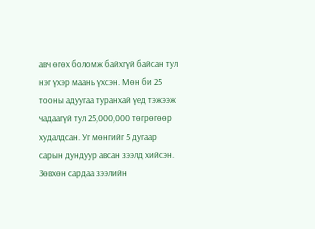авч өгөх боломж байхгүй байсан тул нэг үхэр маань үхсэн. Мөн би 25 тооны адуугаа туранхай үед тэжээж чадаагүй тул 25,000,000 төгрөгөөр худалдсан. Уг мөнгийг 5 дугаар сарын дундуур авсан зээлд хийсэн. Зөвхөн сардаа зээлийн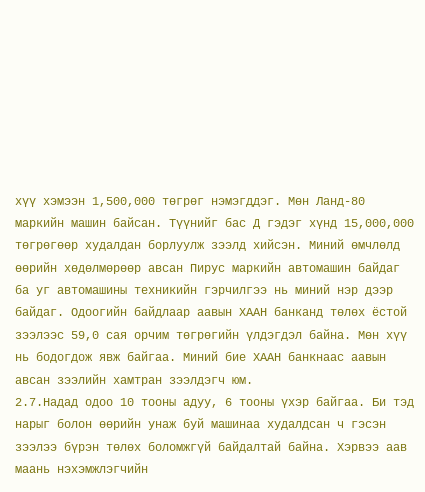хүү хэмээн 1,500,000 төгрөг нэмэгддэг. Мөн Ланд-80 маркийн машин байсан. Түүнийг бас Д гэдэг хүнд 15,000,000 төгрөгөөр худалдан борлуулж зээлд хийсэн. Миний өмчлөлд өөрийн хөдөлмөрөөр авсан Пирус маркийн автомашин байдаг ба уг автомашины техникийн гэрчилгээ нь миний нэр дээр байдаг. Одоогийн байдлаар аавын ХААН банканд төлөх ёстой зээлээс 59,0 сая орчим төгрөгийн үлдэгдэл байна. Мөн хүү нь бодогдож явж байгаа. Миний бие ХААН банкнаас аавын авсан зээлийн хамтран зээлдэгч юм.
2.7.Надад одоо 10 тооны адуу, 6 тооны үхэр байгаа. Би тэд нарыг болон өөрийн унаж буй машинаа худалдсан ч гэсэн зээлээ бүрэн төлөх боломжгүй байдалтай байна. Хэрвээ аав маань нэхэмжлэгчийн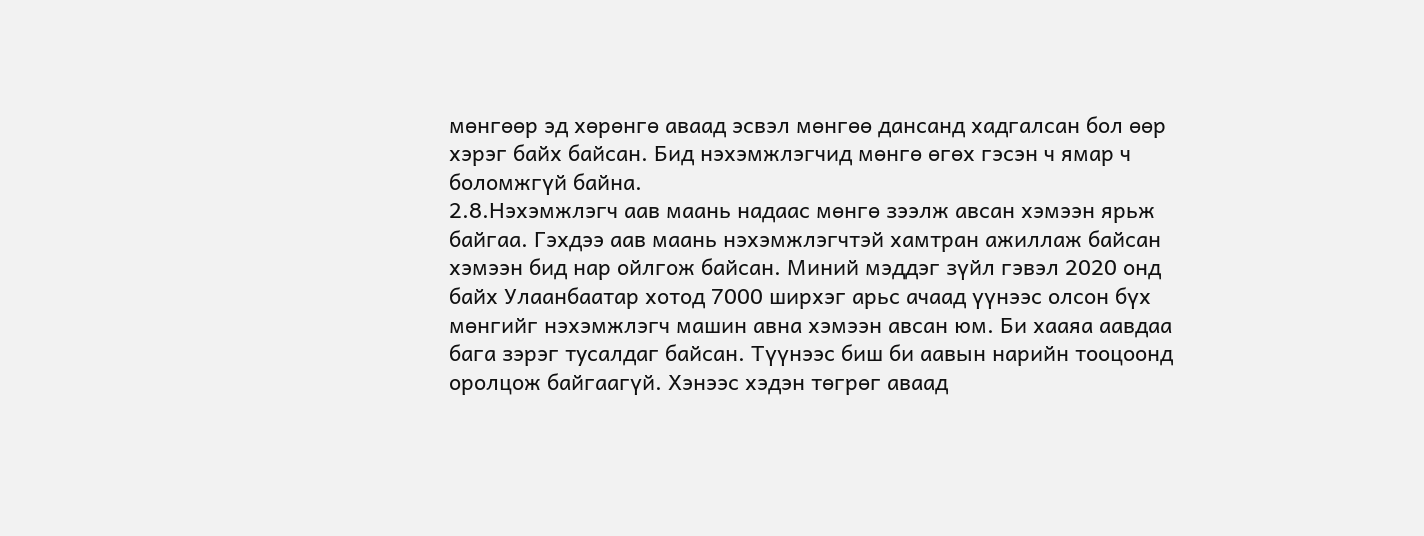мөнгөөр эд хөрөнгө аваад эсвэл мөнгөө дансанд хадгалсан бол өөр хэрэг байх байсан. Бид нэхэмжлэгчид мөнгө өгөх гэсэн ч ямар ч боломжгүй байна.
2.8.Нэхэмжлэгч аав маань надаас мөнгө зээлж авсан хэмээн ярьж байгаа. Гэхдээ аав маань нэхэмжлэгчтэй хамтран ажиллаж байсан хэмээн бид нар ойлгож байсан. Миний мэддэг зүйл гэвэл 2020 онд байх Улаанбаатар хотод 7000 ширхэг арьс ачаад үүнээс олсон бүх мөнгийг нэхэмжлэгч машин авна хэмээн авсан юм. Би хааяа аавдаа бага зэрэг тусалдаг байсан. Түүнээс биш би аавын нарийн тооцоонд оролцож байгаагүй. Хэнээс хэдэн төгрөг аваад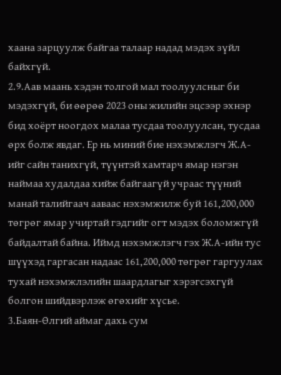хаана зарцуулж байгаа талаар надад мэдэх зүйл байхгүй.
2.9.Аав маань хэдэн толгой мал тоолуулсныг би мэдэхгүй, би өөрөө 2023 оны жилийн эцсээр эхнэр бид хоёрт ноогдох малаа тусдаа тоолуулсан, тусдаа өрх болж явдаг. Ер нь миний бие нэхэмжлэгч Ж.А-ийг сайн танихгүй, түүнтэй хамтарч ямар нэгэн наймаа худалдаа хийж байгаагүй учраас түүний манай талийгаач ааваас нэхэмжилж буй 161,200,000 төгрөг ямар учиртай гэдгийг огт мэдэх боломжгүй байдалтай байна. Иймд нэхэмжлэгч гэх Ж.А-ийн тус шүүхэд гаргасан надаас 161,200,000 төгрөг гаргуулах тухай нэхэмжлэлийн шаардлагыг хэрэгсэхгүй болгон шийдвэрлэж өгөхийг хүсье.
3.Баян-Өлгий аймаг дахь сум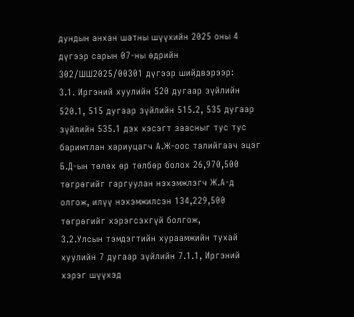дундын анхан шатны шүүхийн 2025 оны 4 дүгээр сарын 07-ны өдрийн 302/ШШ2025/00301 дүгээр шийдвэрээр:
3.1. Иргэний хуулийн 520 дугаар зүйлийн 520.1, 515 дугаар зүйлийн 515.2, 535 дугаар зүйлийн 535.1 дэх хэсэгт заасныг тус тус баримтлан хариуцагч А.Ж-оос талийгаач эцэг Б.Д-ын төлөх өр төлбөр болох 26,970,500 төгрөгийг гаргуулан нэхэмжлэгч Ж.А-д олгож, илүү нэхэмжилсэн 134,229,500 төгрөгийг хэрэгсэхгүй болгож,
3.2.Улсын тэмдэгтийн хураамжийн тухай хуулийн 7 дугаар зүйлийн 7.1.1, Иргэний хэрэг шүүхэд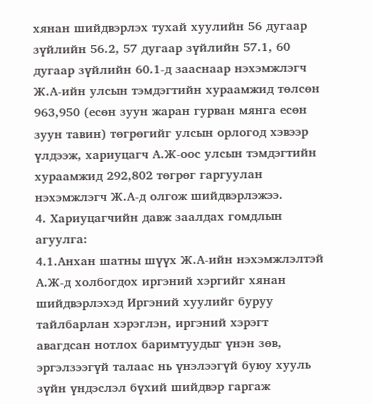хянан шийдвэрлэх тухай хуулийн 56 дугаар зүйлийн 56.2, 57 дугаар зүйлийн 57.1, 60 дугаар зүйлийн 60.1-д зааснаар нэхэмжлэгч Ж.А-ийн улсын тэмдэгтийн хураамжид төлсөн 963,950 (есөн зуун жаран гурван мянга есөн зуун тавин) төгрөгийг улсын орлогод хэвээр үлдээж, хариуцагч А.Ж-оос улсын тэмдэгтийн хураамжид 292,802 төгрөг гаргуулан нэхэмжлэгч Ж.А-д олгож шийдвэрлэжээ.
4. Хариуцагчийн давж заалдах гомдлын агуулга:
4.1.Анхан шатны шүүх Ж.А-ийн нэхэмжлэлтэй А.Ж-д холбогдох иргэний хэргийг хянан шийдвэрлэхэд Иргэний хуулийг буруу тайлбарлан хэрэглэн, иргэний хэрэгт авагдсан нотлох баримтуудыг үнэн зөв, эргэлзээгүй талаас нь үнэлээгүй буюу хууль зүйн үндэслэл бүхий шийдвэр гаргаж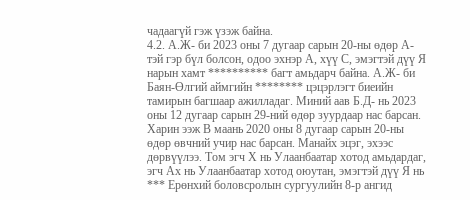чадаагүй гэж үзэж байна.
4.2. А.Ж- би 2023 оны 7 дугаар сарын 20-ны өдөр А-тэй гэр бүл болсон, одоо эхнэр А, хүү С, эмэгтэй дүү Я нарын хамт ********** багт амьдарч байна. А.Ж- би Баян-Өлгий аймгийн ******** цэцэрлэгт биеийн тамирын багшаар ажилладаг. Миний аав Б.Д- нь 2023 оны 12 дугаар сарын 29-ний өдөр зуурдаар нас барсан. Харин ээж В маань 2020 оны 8 дугаар сарын 20-ны өдөр өвчний учир нас барсан. Манайх эцэг, эхээс дөрвүүлээ. Том эгч Х нь Улаанбаатар хотод амьдардаг, эгч Ах нь Улаанбаатар хотод оюутан, эмэгтэй дүү Я нь *** Ерөнхий боловсролын сургуулийн 8-р ангид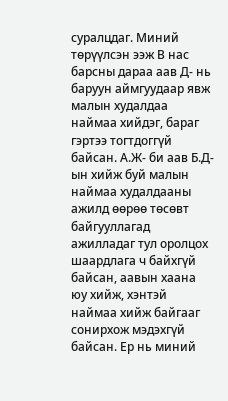суралцдаг. Миний төрүүлсэн ээж В нас барсны дараа аав Д- нь баруун аймгуудаар явж малын худалдаа наймаа хийдэг, бараг гэртээ тогтдоггүй байсан. А.Ж- би аав Б.Д-ын хийж буй малын наймаа худалдааны ажилд өөрөө төсөвт байгууллагад ажилладаг тул оролцох шаардлага ч байхгүй байсан, аавын хаана юу хийж, хэнтэй наймаа хийж байгааг сонирхож мэдэхгүй байсан. Ер нь миний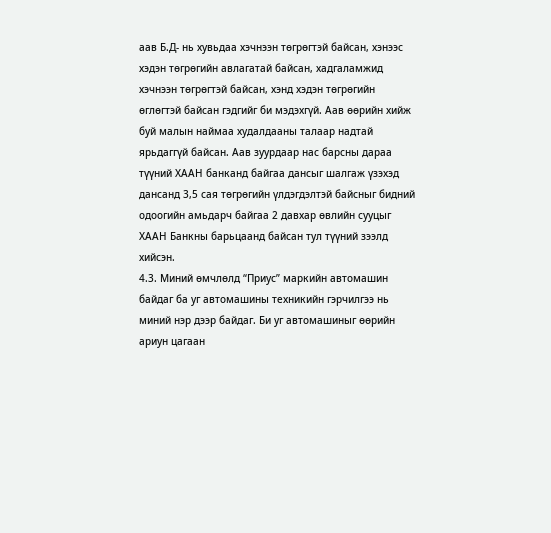аав Б.Д- нь хувьдаа хэчнээн төгрөгтэй байсан, хэнээс хэдэн төгрөгийн авлагатай байсан, хадгаламжид хэчнээн төгрөгтэй байсан, хэнд хэдэн төгрөгийн өглөгтэй байсан гэдгийг би мэдэхгүй. Аав өөрийн хийж буй малын наймаа худалдааны талаар надтай ярьдаггүй байсан. Аав зуурдаар нас барсны дараа түүний ХААН банканд байгаа дансыг шалгаж үзэхэд дансанд 3,5 сая төгрөгийн үлдэгдэлтэй байсныг бидний одоогийн амьдарч байгаа 2 давхар өвлийн сууцыг ХААН Банкны барьцаанд байсан тул түүний зээлд хийсэн.
4.3. Миний өмчлөлд “Приус” маркийн автомашин байдаг ба уг автомашины техникийн гэрчилгээ нь миний нэр дээр байдаг. Би уг автомашиныг өөрийн ариун цагаан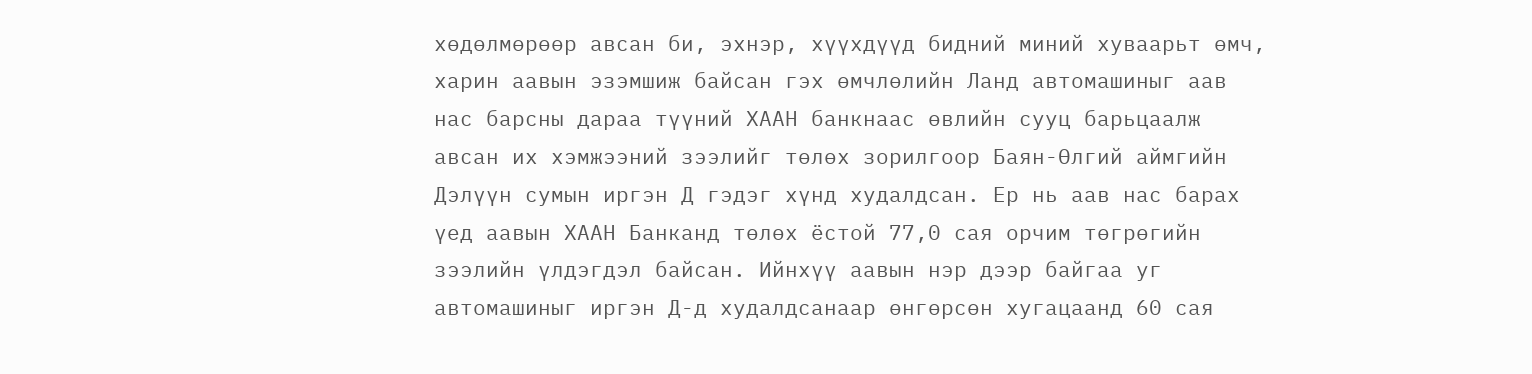хөдөлмөрөөр авсан би, эхнэр, хүүхдүүд бидний миний хуваарьт өмч, харин аавын эзэмшиж байсан гэх өмчлөлийн Ланд автомашиныг аав нас барсны дараа түүний ХААН банкнаас өвлийн сууц барьцаалж авсан их хэмжээний зээлийг төлөх зорилгоор Баян-Өлгий аймгийн Дэлүүн сумын иргэн Д гэдэг хүнд худалдсан. Ер нь аав нас барах үед аавын ХААН Банканд төлөх ёстой 77,0 сая орчим төгрөгийн зээлийн үлдэгдэл байсан. Ийнхүү аавын нэр дээр байгаа уг автомашиныг иргэн Д-д худалдсанаар өнгөрсөн хугацаанд 60 сая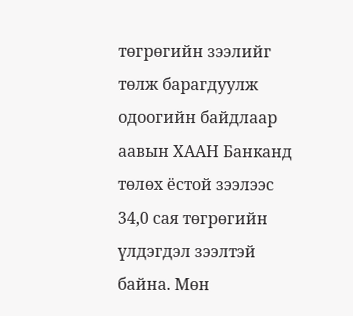төгрөгийн зээлийг төлж барагдуулж одоогийн байдлаар аавын ХААН Банканд төлөх ёстой зээлээс 34,0 сая төгрөгийн үлдэгдэл зээлтэй байна. Мөн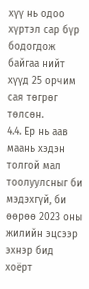хүү нь одоо хүртэл сар бүр бодогдож байгаа нийт хүүд 25 орчим сая төгрөг төлсөн.
4.4. Ер нь аав маань хэдэн толгой мал тоолуулсныг би мэдэхгүй, би өөрөө 2023 оны жилийн эцсээр эхнэр бид хоёрт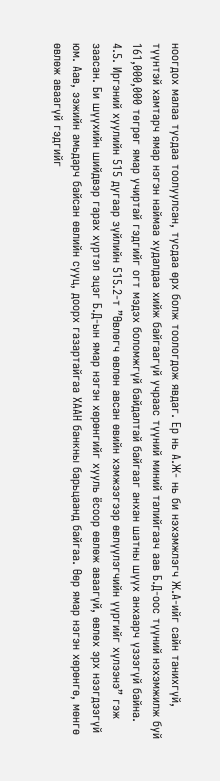ноогдох малаа тусдаа тоолуулсан, тусдаа өрх болж тоологдож явдаг. Ер нь А.Ж- нь би нэхэмжлэгч Ж.А-ийг сайн танихгүй, түүнтэй хамтарч ямар нэгэн наймаа худалдаа хийж байгаагүй учраас түүний миний талийгаач аав Б.Д-оос түүний нэхэмжилж буй 161,000,000 төгрөг ямар учиртай гэдгийг огт мэдэх боломжгүй байдалтай байгааг анхан шатны шүүх анхаарч үзээгүй байна.
4.5. Иргэний хуулийн 515 дугаар зүйлийн 515.2-т ”Өвлөгч өвлөн авсан өвийн хэмжээгээр өвлүүлэгчийн үүргийг хүлээнэ” гэж заасан. Би шүүхийн шийдвэр гарах хүртэл эцэг Б.Д-ын ямар нэгэн хөрөнгийг хууль ёсоор өвлөж аваагүй, өвлөх эрх нээгдээгүй юм. Аав, ээжийн амьдарч байсан өвлийн сууц, доорх газартайгаа ХААН банкны барьцаанд байгаа. Өөр ямар нэгэн хөрөнгө, мөнгө өвлөж аваагүй гэдгийг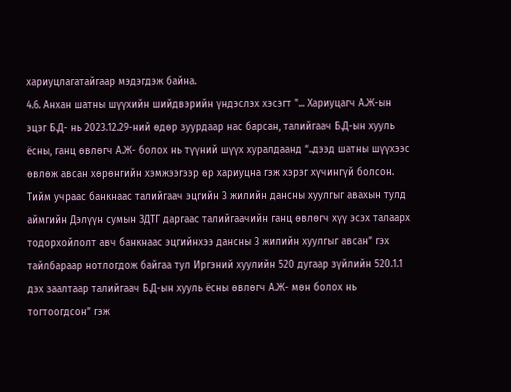хариуцлагатайгаар мэдэгдэж байна.
4.6. Анхан шатны шүүхийн шийдвэрийн үндэслэх хэсэгт "... Хариуцагч А.Ж-ын эцэг Б.Д- нь 2023.12.29-ний өдөр зуурдаар нас барсан, талийгаач Б.Д-ын хууль ёсны, ганц өвлөгч А.Ж- болох нь түүний шүүх хуралдаанд “..дээд шатны шүүхээс өвлөж авсан хөрөнгийн хэмжээгээр өр хариуцна гэж хэрэг хүчингүй болсон. Тийм учраас банкнаас талийгаач эцгийн 3 жилийн дансны хуулгыг авахын тулд аймгийн Дэлүүн сумын ЗДТГ даргаас талийгаачийн ганц өвлөгч хүү эсэх талаарх тодорхойлолт авч банкнаас эцгийнхээ дансны 3 жилийн хуулгыг авсан” гэх тайлбараар нотлогдож байгаа тул Иргэний хуулийн 520 дугаар зүйлийн 520.1.1 дэх заалтаар талийгаач Б.Д-ын хууль ёсны өвлөгч А.Ж- мөн болох нь тогтоогдсон” гэж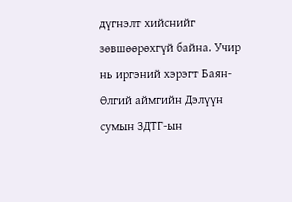дүгнэлт хийснийг зөвшөөрөхгүй байна. Учир нь иргэний хэрэгт Баян-Өлгий аймгийн Дэлүүн сумын ЗДТГ-ын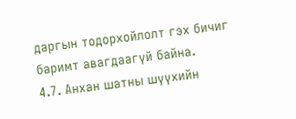даргын тодорхойлолт гэх бичиг баримт авагдаагүй байна.
4.7. Анхан шатны шүүхийн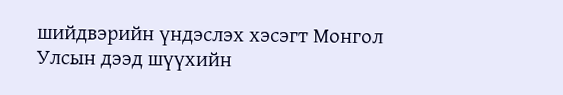шийдвэрийн үндэслэх хэсэгт Монгол Улсын дээд шүүхийн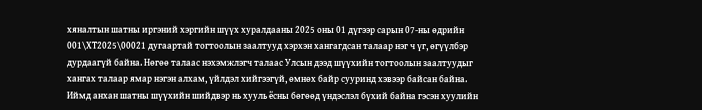хяналтын шатны иргэний хэргийн шүүх хуралдааны 2025 оны 01 дүгээр сарын 07-ны өдрийн 001\ХТ2025\00021 дугаартай тогтоолын заалтууд хэрхэн хангагдсан талаар нэг ч үг, өгүүлбэр дурдаагүй байна. Нөгөө талаас нэхэмжлэгч талаас Улсын дээд шүүхийн тогтоолын заалтуудыг хангах талаар ямар нэгэн алхам, үйлдэл хийгээгүй, өмнөх байр сууринд хэвээр байсан байна. Иймд анхан шатны шүүхийн шийдвэр нь хууль ёсны бөгөөд үндэслэл бүхий байна гэсэн хуулийн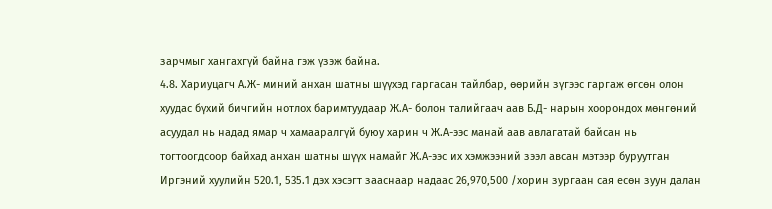зарчмыг хангахгүй байна гэж үзэж байна.
4.8. Хариуцагч А.Ж- миний анхан шатны шүүхэд гаргасан тайлбар, өөрийн зүгээс гаргаж өгсөн олон хуудас бүхий бичгийн нотлох баримтуудаар Ж.А- болон талийгаач аав Б.Д- нарын хоорондох мөнгөний асуудал нь надад ямар ч хамааралгүй буюу харин ч Ж.А-ээс манай аав авлагатай байсан нь тогтоогдсоор байхад анхан шатны шүүх намайг Ж.А-ээс их хэмжээний зээл авсан мэтээр буруутган Иргэний хуулийн 520.1, 535.1 дэх хэсэгт зааснаар надаас 26,970,500 /хорин зургаан сая есөн зуун далан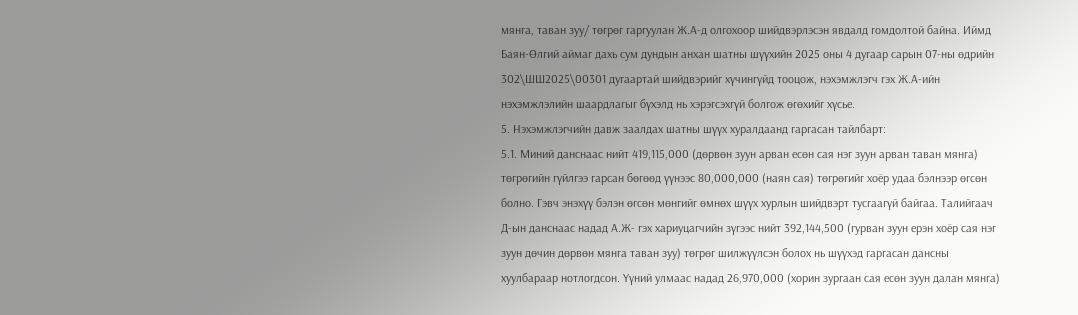мянга, таван зуу/ төгрөг гаргуулан Ж.А-д олгохоор шийдвэрлэсэн явдалд гомдолтой байна. Иймд Баян-Өлгий аймаг дахь сум дундын анхан шатны шүүхийн 2025 оны 4 дугаар сарын 07-ны өдрийн 302\ШШ2025\00301 дугаартай шийдвэрийг хүчингүйд тооцож, нэхэмжлэгч гэх Ж.А-ийн нэхэмжлэлийн шаардлагыг бүхэлд нь хэрэгсэхгүй болгож өгөхийг хүсье.
5. Нэхэмжлэгчийн давж заалдах шатны шүүх хуралдаанд гаргасан тайлбарт:
5.1. Миний данснаас нийт 419,115,000 (дөрвөн зуун арван есөн сая нэг зуун арван таван мянга) төгрөгийн гүйлгээ гарсан бөгөөд үүнээс 80,000,000 (наян сая) төгрөгийг хоёр удаа бэлнээр өгсөн болно. Гэвч энэхүү бэлэн өгсөн мөнгийг өмнөх шүүх хурлын шийдвэрт тусгаагүй байгаа. Талийгаач Д-ын данснаас надад А.Ж- гэх хариуцагчийн зүгээс нийт 392,144,500 (гурван зуун ерэн хоёр сая нэг зуун дөчин дөрвөн мянга таван зуу) төгрөг шилжүүлсэн болох нь шүүхэд гаргасан дансны хуулбараар нотлогдсон. Үүний улмаас надад 26,970,000 (хорин зургаан сая есөн зуун далан мянга)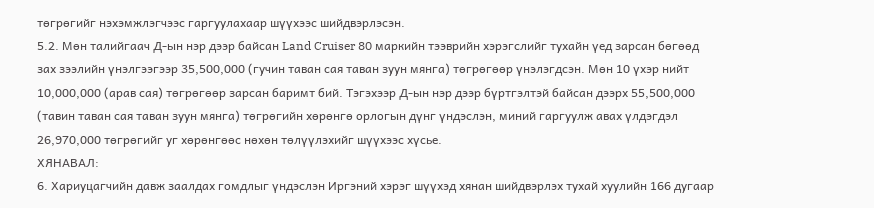төгрөгийг нэхэмжлэгчээс гаргуулахаар шүүхээс шийдвэрлэсэн.
5.2. Мөн талийгаач Д-ын нэр дээр байсан Land Cruiser 80 маркийн тээврийн хэрэгслийг тухайн үед зарсан бөгөөд зах зээлийн үнэлгээгээр 35,500,000 (гучин таван сая таван зуун мянга) төгрөгөөр үнэлэгдсэн. Мөн 10 үхэр нийт 10,000,000 (арав сая) төгрөгөөр зарсан баримт бий. Тэгэхээр Д-ын нэр дээр бүртгэлтэй байсан дээрх 55,500,000 (тавин таван сая таван зуун мянга) төгрөгийн хөрөнгө орлогын дүнг үндэслэн, миний гаргуулж авах үлдэгдэл 26,970,000 төгрөгийг уг хөрөнгөөс нөхөн төлүүлэхийг шүүхээс хүсье.
ХЯНАВАЛ:
6. Хариуцагчийн давж заалдах гомдлыг үндэслэн Иргэний хэрэг шүүхэд хянан шийдвэрлэх тухай хуулийн 166 дугаар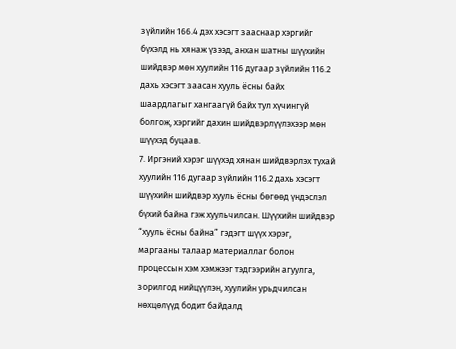зүйлийн 166.4 дэх хэсэгт зааснаар хэргийг бүхэлд нь хянаж үзээд, анхан шатны шүүхийн шийдвэр мөн хуулийн 116 дугаар зүйлийн 116.2 дахь хэсэгт заасан хууль ёсны байх шаардлагыг хангаагүй байх тул хүчингүй болгож, хэргийг дахин шийдвэрлүүлэхээр мөн шүүхэд буцаав.
7. Иргэний хэрэг шүүхэд хянан шийдвэрлэх тухай хуулийн 116 дугаар зүйлийн 116.2 дахь хэсэгт шүүхийн шийдвэр хууль ёсны бөгөөд үндэслэл бүхий байна гэж хуульчилсан. Шүүхийн шийдвэр “хууль ёсны байна” гэдэгт шүүх хэрэг, маргааны талаар материаллаг болон процессын хэм хэмжээг тэдгээрийн агуулга, зорилгод нийцүүлэн, хуулийн урьдчилсан нөхцөлүүд бодит байдалд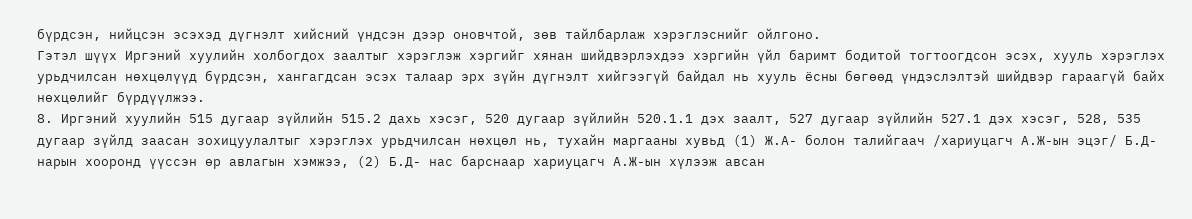бүрдсэн, нийцсэн эсэхэд дүгнэлт хийсний үндсэн дээр оновчтой, зөв тайлбарлаж хэрэглэснийг ойлгоно.
Гэтэл шүүх Иргэний хуулийн холбогдох заалтыг хэрэглэж хэргийг хянан шийдвэрлэхдээ хэргийн үйл баримт бодитой тогтоогдсон эсэх, хууль хэрэглэх урьдчилсан нөхцөлүүд бүрдсэн, хангагдсан эсэх талаар эрх зүйн дүгнэлт хийгээгүй байдал нь хууль ёсны бөгөөд үндэслэлтэй шийдвэр гараагүй байх нөхцөлийг бүрдүүлжээ.
8. Иргэний хуулийн 515 дугаар зүйлийн 515.2 дахь хэсэг, 520 дугаар зүйлийн 520.1.1 дэх заалт, 527 дугаар зүйлийн 527.1 дэх хэсэг, 528, 535 дугаар зүйлд заасан зохицуулалтыг хэрэглэх урьдчилсан нөхцөл нь, тухайн маргааны хувьд (1) Ж.А- болон талийгаач /хариуцагч А.Ж-ын эцэг/ Б.Д- нарын хооронд үүссэн өр авлагын хэмжээ, (2) Б.Д- нас барснаар хариуцагч А.Ж-ын хүлээж авсан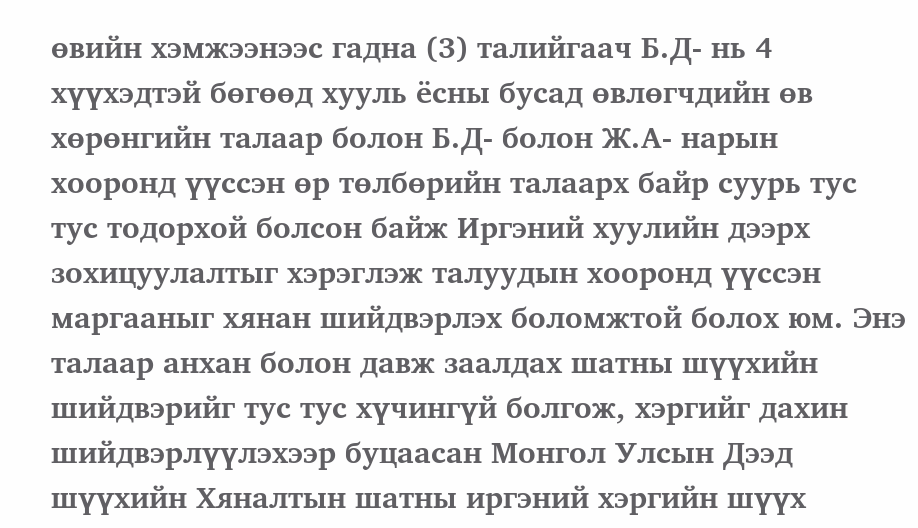өвийн хэмжээнээс гадна (3) талийгаач Б.Д- нь 4 хүүхэдтэй бөгөөд хууль ёсны бусад өвлөгчдийн өв хөрөнгийн талаар болон Б.Д- болон Ж.А- нарын хооронд үүссэн өр төлбөрийн талаарх байр суурь тус тус тодорхой болсон байж Иргэний хуулийн дээрх зохицуулалтыг хэрэглэж талуудын хооронд үүссэн маргааныг хянан шийдвэрлэх боломжтой болох юм. Энэ талаар анхан болон давж заалдах шатны шүүхийн шийдвэрийг тус тус хүчингүй болгож, хэргийг дахин шийдвэрлүүлэхээр буцаасан Монгол Улсын Дээд шүүхийн Хяналтын шатны иргэний хэргийн шүүх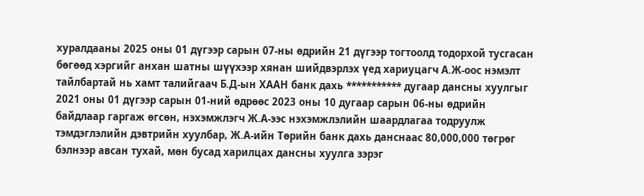хуралдааны 2025 оны 01 дүгээр сарын 07-ны өдрийн 21 дүгээр тогтоолд тодорхой тусгасан бөгөөд хэргийг анхан шатны шүүхээр хянан шийдвэрлэх үед хариуцагч А.Ж-оос нэмэлт тайлбартай нь хамт талийгаач Б.Д-ын ХААН банк дахь *********** дугаар дансны хуулгыг 2021 оны 01 дүгээр сарын 01-ний өдрөөс 2023 оны 10 дугаар сарын 06-ны өдрийн байдлаар гаргаж өгсөн, нэхэмжлэгч Ж.А-ээс нэхэмжлэлийн шаардлагаа тодруулж тэмдэглэлийн дэвтрийн хуулбар, Ж.А-ийн Төрийн банк дахь данснаас 80,000,000 төгрөг бэлнээр авсан тухай, мөн бусад харилцах дансны хуулга зэрэг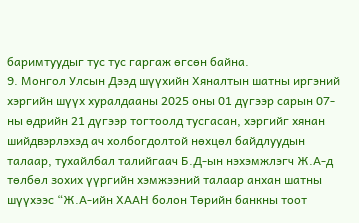баримтуудыг тус тус гаргаж өгсөн байна.
9. Монгол Улсын Дээд шүүхийн Хяналтын шатны иргэний хэргийн шүүх хуралдааны 2025 оны 01 дүгээр сарын 07-ны өдрийн 21 дүгээр тогтоолд тусгасан, хэргийг хянан шийдвэрлэхэд ач холбогдолтой нөхцөл байдлуудын талаар, тухайлбал талийгаач Б.Д-ын нэхэмжлэгч Ж.А-д төлбөл зохих үүргийн хэмжээний талаар анхан шатны шүүхээс “Ж.А-ийн ХААН болон Төрийн банкны тоот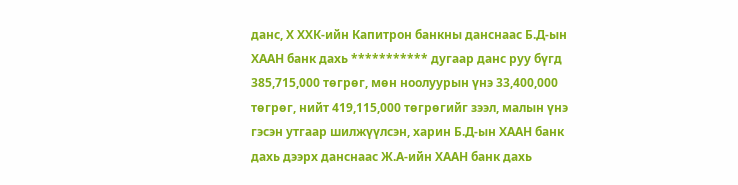данс, Х ХХК-ийн Капитрон банкны данснаас Б.Д-ын ХААН банк дахь *********** дугаар данс руу бүгд 385,715,000 төгрөг, мөн ноолуурын үнэ 33,400,000 төгрөг, нийт 419,115,000 төгрөгийг зээл, малын үнэ гэсэн утгаар шилжүүлсэн, харин Б.Д-ын ХААН банк дахь дээрх данснаас Ж.А-ийн ХААН банк дахь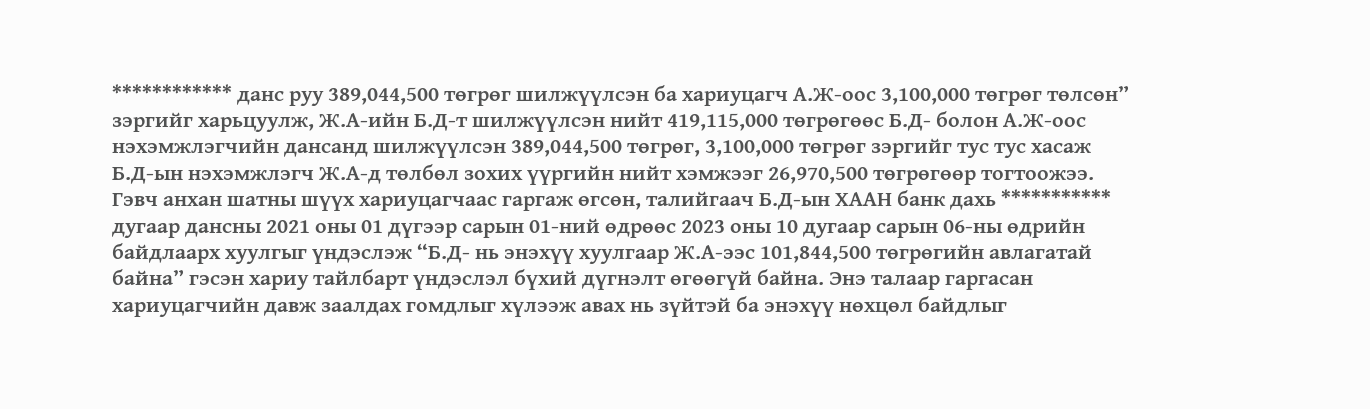************ данс руу 389,044,500 төгрөг шилжүүлсэн ба хариуцагч А.Ж-оос 3,100,000 төгрөг төлсөн” зэргийг харьцуулж, Ж.А-ийн Б.Д-т шилжүүлсэн нийт 419,115,000 төгрөгөөс Б.Д- болон А.Ж-оос нэхэмжлэгчийн дансанд шилжүүлсэн 389,044,500 төгрөг, 3,100,000 төгрөг зэргийг тус тус хасаж Б.Д-ын нэхэмжлэгч Ж.А-д төлбөл зохих үүргийн нийт хэмжээг 26,970,500 төгрөгөөр тогтоожээ.
Гэвч анхан шатны шүүх хариуцагчаас гаргаж өгсөн, талийгаач Б.Д-ын ХААН банк дахь *********** дугаар дансны 2021 оны 01 дүгээр сарын 01-ний өдрөөс 2023 оны 10 дугаар сарын 06-ны өдрийн байдлаарх хуулгыг үндэслэж “Б.Д- нь энэхүү хуулгаар Ж.А-ээс 101,844,500 төгрөгийн авлагатай байна” гэсэн хариу тайлбарт үндэслэл бүхий дүгнэлт өгөөгүй байна. Энэ талаар гаргасан хариуцагчийн давж заалдах гомдлыг хүлээж авах нь зүйтэй ба энэхүү нөхцөл байдлыг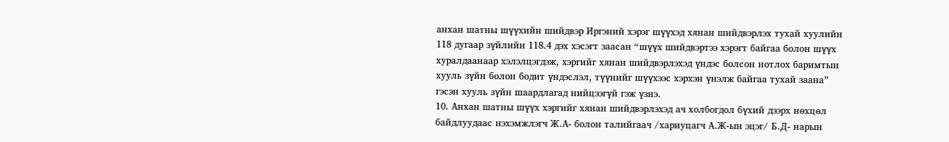анхан шатны шүүхийн шийдвэр Иргэний хэрэг шүүхэд хянан шийдвэрлэх тухай хуулийн 118 дугаар зүйлийн 118.4 дэх хэсэгт заасан “шүүх шийдвэртээ хэрэгт байгаа болон шүүх хуралдаанаар хэлэлцэгдэж, хэргийг хянан шийдвэрлэхэд үндэс болсон нотлох баримтын хууль зүйн болон бодит үндэслэл, түүнийг шүүхээс хэрхэн үнэлж байгаа тухай заана” гэсэн хууль зүйн шаардлагад нийцээгүй гэж үзнэ.
10. Анхан шатны шүүх хэргийг хянан шийдвэрлэхэд ач холбогдол бүхий дээрх нөхцөл байдлуудаас нэхэмжлэгч Ж.А- болон талийгаач /хариуцагч А.Ж-ын эцэг/ Б.Д- нарын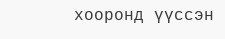хооронд үүссэн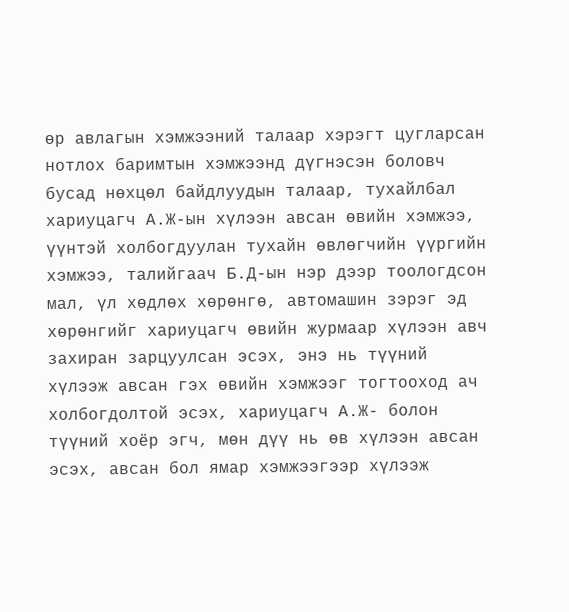өр авлагын хэмжээний талаар хэрэгт цугларсан нотлох баримтын хэмжээнд дүгнэсэн боловч бусад нөхцөл байдлуудын талаар, тухайлбал хариуцагч А.Ж-ын хүлээн авсан өвийн хэмжээ, үүнтэй холбогдуулан тухайн өвлөгчийн үүргийн хэмжээ, талийгаач Б.Д-ын нэр дээр тоологдсон мал, үл хөдлөх хөрөнгө, автомашин зэрэг эд хөрөнгийг хариуцагч өвийн журмаар хүлээн авч захиран зарцуулсан эсэх, энэ нь түүний хүлээж авсан гэх өвийн хэмжээг тогтооход ач холбогдолтой эсэх, хариуцагч А.Ж- болон түүний хоёр эгч, мөн дүү нь өв хүлээн авсан эсэх, авсан бол ямар хэмжээгээр хүлээж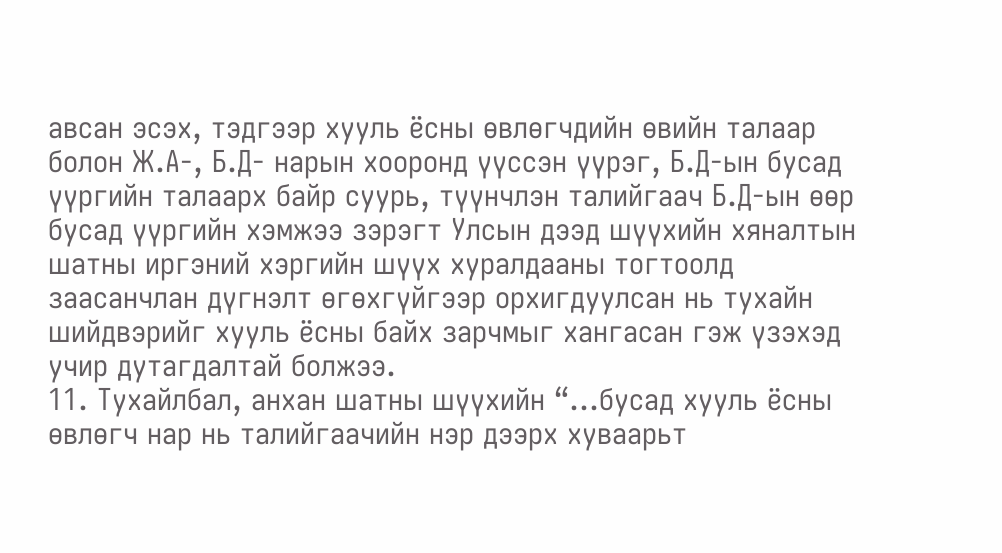авсан эсэх, тэдгээр хууль ёсны өвлөгчдийн өвийн талаар болон Ж.А-, Б.Д- нарын хооронд үүссэн үүрэг, Б.Д-ын бусад үүргийн талаарх байр суурь, түүнчлэн талийгаач Б.Д-ын өөр бусад үүргийн хэмжээ зэрэгт Улсын дээд шүүхийн хяналтын шатны иргэний хэргийн шүүх хуралдааны тогтоолд заасанчлан дүгнэлт өгөхгүйгээр орхигдуулсан нь тухайн шийдвэрийг хууль ёсны байх зарчмыг хангасан гэж үзэхэд учир дутагдалтай болжээ.
11. Тухайлбал, анхан шатны шүүхийн “...бусад хууль ёсны өвлөгч нар нь талийгаачийн нэр дээрх хуваарьт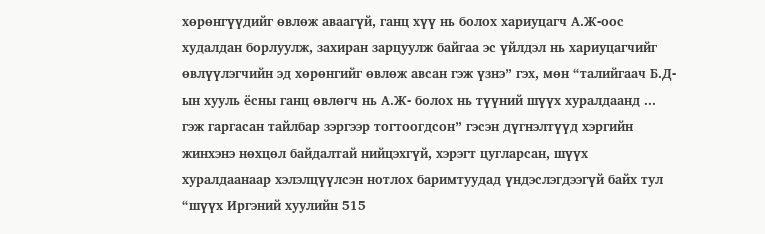хөрөнгүүдийг өвлөж аваагүй, ганц хүү нь болох хариуцагч А.Ж-оос худалдан борлуулж, захиран зарцуулж байгаа эс үйлдэл нь хариуцагчийг өвлүүлэгчийн эд хөрөнгийг өвлөж авсан гэж үзнэ” гэх, мөн “талийгаач Б.Д-ын хууль ёсны ганц өвлөгч нь А.Ж- болох нь түүний шүүх хуралдаанд ... гэж гаргасан тайлбар зэргээр тогтоогдсон” гэсэн дүгнэлтүүд хэргийн жинхэнэ нөхцөл байдалтай нийцэхгүй, хэрэгт цугларсан, шүүх хуралдаанаар хэлэлцүүлсэн нотлох баримтуудад үндэслэгдээгүй байх тул “шүүх Иргэний хуулийн 515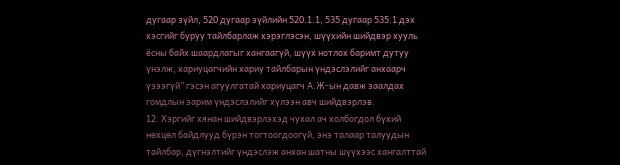дугаар зүйл, 520 дугаар зүйлийн 520.1.1, 535 дугаар 535.1 дэх хэсгийг буруу тайлбарлаж хэрэглэсэн, шүүхийн шийдвэр хууль ёсны байх шаардлагыг хангаагүй, шүүх нотлох баримт дутуу үнэлж, хариуцагчийн хариу тайлбарын үндэслэлийг анхаарч үзээгүй” гэсэн агуулгатай хариуцагч А.Ж-ын давж заалдах гомдлын зарим үндэслэлийг хүлээн авч шийдвэрлэв.
12. Хэргийг хянан шийдвэрлэхэд чухал ач холбогдол бүхий нөхцөл байдлууд бүрэн тогтоогдоогүй, энэ талаар талуудын тайлбар, дүгнэлтийг үндэслэж анхан шатны шүүхээс хангалттай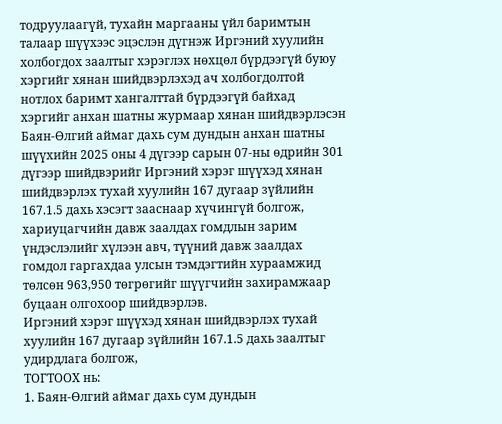тодруулаагүй, тухайн маргааны үйл баримтын талаар шүүхээс эцэслэн дүгнэж Иргэний хуулийн холбогдох заалтыг хэрэглэх нөхцөл бүрдээгүй буюу хэргийг хянан шийдвэрлэхэд ач холбогдолтой нотлох баримт хангалттай бүрдээгүй байхад хэргийг анхан шатны журмаар хянан шийдвэрлэсэн Баян-Өлгий аймаг дахь сум дундын анхан шатны шүүхийн 2025 оны 4 дүгээр сарын 07-ны өдрийн 301 дүгээр шийдвэрийг Иргэний хэрэг шүүхэд хянан шийдвэрлэх тухай хуулийн 167 дугаар зүйлийн 167.1.5 дахь хэсэгт зааснаар хүчингүй болгож, хариуцагчийн давж заалдах гомдлын зарим үндэслэлийг хүлээн авч, түүний давж заалдах гомдол гаргахдаа улсын тэмдэгтийн хураамжид төлсөн 963,950 төгрөгийг шүүгчийн захирамжаар буцаан олгохоор шийдвэрлэв.
Иргэний хэрэг шүүхэд хянан шийдвэрлэх тухай хуулийн 167 дугаар зүйлийн 167.1.5 дахь заалтыг удирдлага болгож,
ТОГТООХ нь:
1. Баян-Өлгий аймаг дахь сум дундын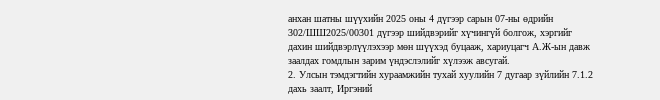анхан шатны шүүхийн 2025 оны 4 дүгээр сарын 07-ны өдрийн 302/ШШ2025/00301 дүгээр шийдвэрийг хүчингүй болгож, хэргийг дахин шийдвэрлүүлэхээр мөн шүүхэд буцааж, хариуцагч А.Ж-ын давж заалдах гомдлын зарим үндэслэлийг хүлээж авсугай.
2. Улсын тэмдэгтийн хураамжийн тухай хуулийн 7 дугаар зүйлийн 7.1.2 дахь заалт, Иргэний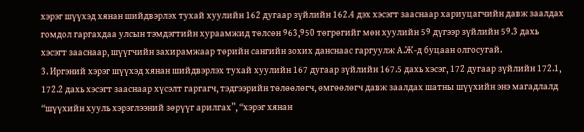хэрэг шүүхэд хянан шийдвэрлэх тухай хуулийн 162 дугаар зүйлийн 162.4 дэх хэсэгт зааснаар хариуцагчийн давж заалдах гомдол гаргахдаа улсын тэмдэгтийн хураамжид төлсөн 963,950 төгрөгийг мөн хуулийн 59 дүгээр зүйлийн 59.3 дахь хэсэгт зааснаар, шүүгчийн захирамжаар төрийн сангийн зохих данснаас гаргуулж А.Ж-д буцаан олгосугай.
3. Иргэний хэрэг шүүхэд хянан шийдвэрлэх тухай хуулийн 167 дугаар зүйлийн 167.5 дахь хэсэг, 172 дугаар зүйлийн 172.1, 172.2 дахь хэсэгт зааснаар хүсэлт гаргагч, тэдгээрийн төлөөлөгч, өмгөөлөгч давж заалдах шатны шүүхийн энэ магадлалд “шүүхийн хууль хэрэглээний зөрүүг арилгах”, “хэрэг хянан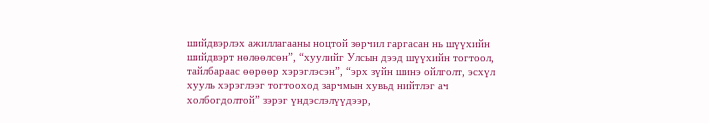шийдвэрлэх ажиллагааны ноцтой зөрчил гаргасан нь шүүхийн шийдвэрт нөлөөлсөн”, “хуулийг Улсын дээд шүүхийн тогтоол, тайлбараас өөрөөр хэрэглэсэн”, “эрх зүйн шинэ ойлголт, эсхүл хууль хэрэглээг тогтооход зарчмын хувьд нийтлэг ач холбогдолтой” зэрэг үндэслэлүүдээр,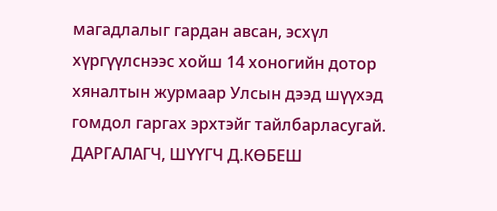магадлалыг гардан авсан, эсхүл хүргүүлснээс хойш 14 хоногийн дотор хяналтын журмаар Улсын дээд шүүхэд гомдол гаргах эрхтэйг тайлбарласугай.
ДАРГАЛАГЧ, ШҮҮГЧ Д.КӨБЕШ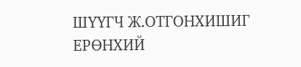ШҮҮГЧ Ж.ОТГОНХИШИГ
ЕРӨНХИЙ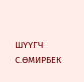ШҮҮГЧ С.ӨМИРБЕК